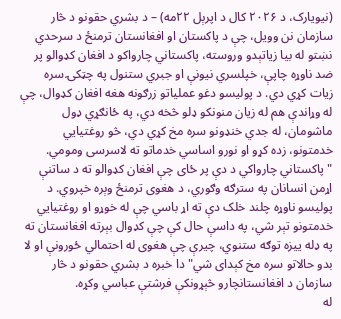(نیویارک، د ۲۰۲۶ کال د اپرېل ۲۲مه) – د بشري حقونو د څار سازمان نن وویل، چې د پاکستان او افغانستان ترمنځ د سرحدي نښتو له بیا زیاتېدو وروسته، پاکستاني چارواکو د افغان کډوالو پر ضد ناوړه چاپې، خپلسري نیونې او جبري ستنول په چټکۍ سره زیات کړي دي. د پولیسو دغو عملیاتو زرګونه هغه افغان کډوال، چې له وړاندې هم له زیان منونکو ډلو څخه دي، په ځانګړي ډول ماشومان، له جدي خنډونو سره مخ کړي دي، څو روغتیايي خدمتونو، زده کړو او نورو اساسي خدماتو ته لاسرسی ومومي.
"پاکستاني چارواکي د دې پر ځای چې افغان کډوالو ته د ساتنې اړمن انسانان په سترګه وګوري، د هغوی ترمنځ وېره خپروي. د پولیسو ناوړه چلند خلک دې ته اړ باسي چې له خوړو او روغتیايي خدمتونو تېر شي، په داسې حال کې چې کډوال بېرته افغانستان ته په ډله ییزه توګه ستنوي، چیرې چې هغوی له احتمالي ځورونې او لا بدو حالاتو سره مخ کېدای شي" دا خبره د بشري حقونو د څار سازمان د افغانستانچارو څېړونکې فرشتې عباسي وکړه.
له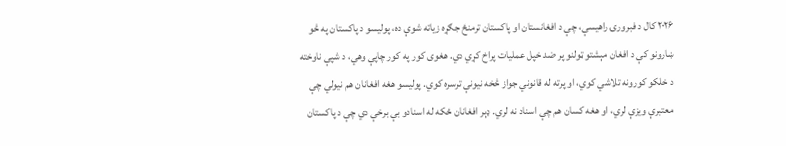۲۰۲۶ کال د فبرورۍ راهیسې، چې د افغانستان او پاکستان ترمنځ جګړه زیاته شوې ده، پولیسو د پاکستان په څو ښارونو کې د افغان مېشتو ټولنو پر ضد خپل عملیات پراخ کړي دي. هغوی کور په کور چاپې وهي، د شپې ناوخته د خلکو کورونه تلاشي کوي، او پرته له قانوني جواز څخه نیونې ترسره کوي. پولیسو هغه افغانان هم نیولي چې معتبرې ویزې لري، او هغه کسان هم چې اسناد نه لري. ډېر افغانان ځکه له اسنادو بې برخې دي چې د پاکستان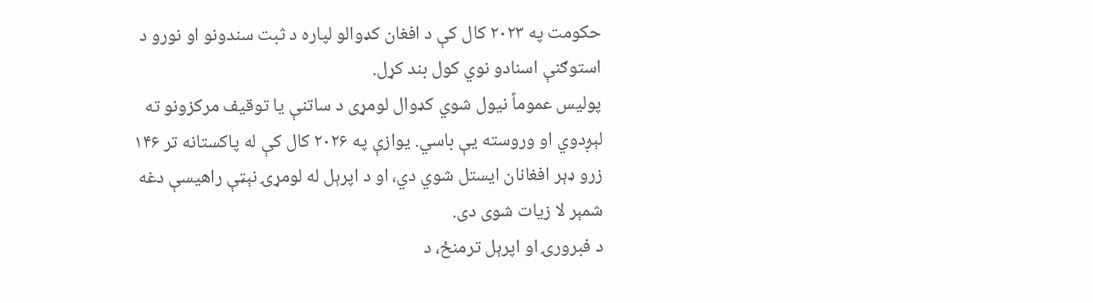حکومت په ۲۰۲۳ کال کې د افغان کډوالو لپاره د ثبت سندونو او نورو د استوګنې اسنادو نوي کول بند کړل.
پولیس عموماً نیول شوي کډوال لومړی د ساتنې یا توقیف مرکزونو ته لېږدوي او وروسته یې باسي. یوازې په ۲۰۲۶ کال کې له پاکستانه تر ۱۴۶ زرو ډېر افغانان ایستل شوي دي، او د اپرېل له لومړۍ نېټې راهیسې دغه شمېر لا زیات شوی دی.
د فبرورۍ او اپرېل ترمنځ، د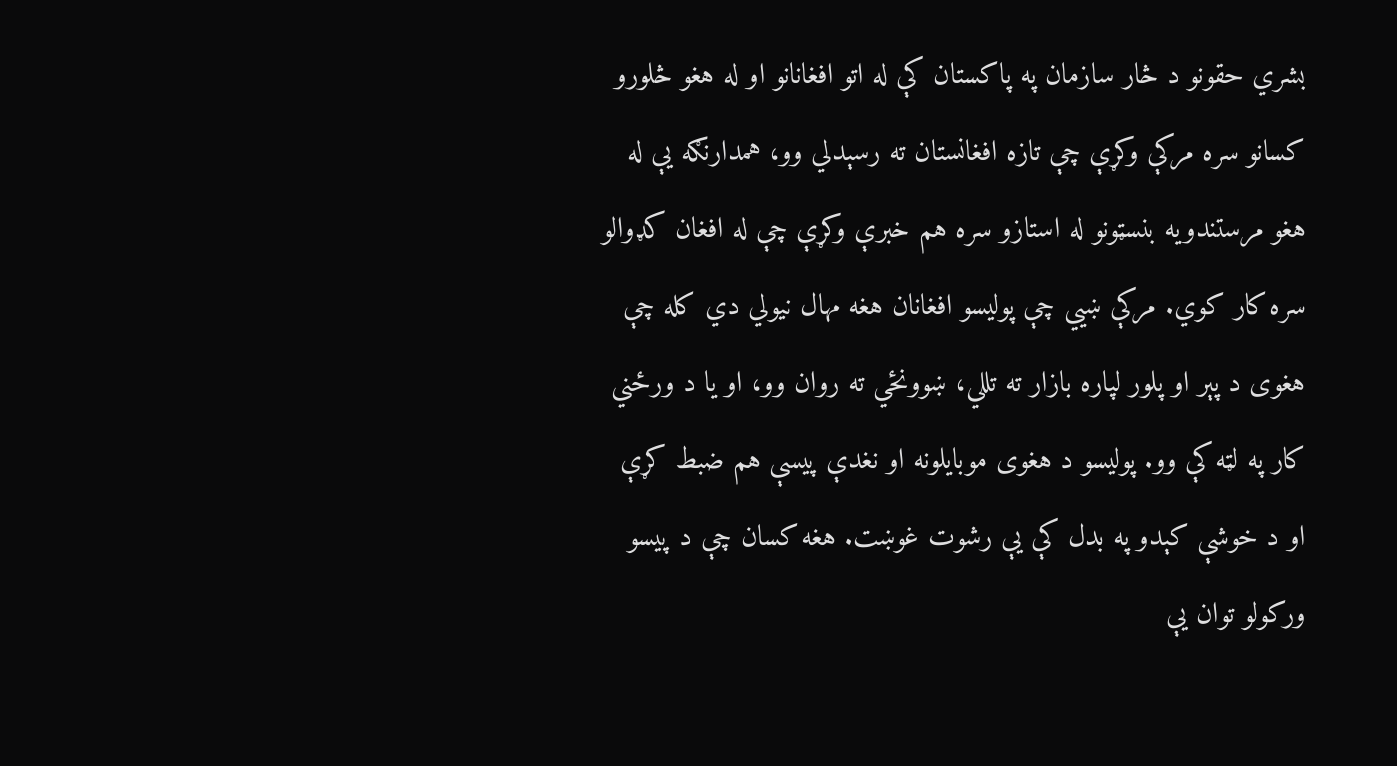بشري حقونو د څار سازمان په پاکستان کې له اتو افغانانو او له هغو څلورو کسانو سره مرکې وکړې چې تازه افغانستان ته رسېدلي وو، همدارنګه یې له هغو مرستندویه بنسټونو له استازو سره هم خبرې وکړې چې له افغان کډوالو سره کار کوي. مرکې ښيي چې پولیسو افغانان هغه مهال نیولي دي کله چې هغوی د پېر او پلور لپاره بازار ته تللي، ښوونځي ته روان وو، او یا د ورځني کار په لټه کې وو. پولیسو د هغوی موبایلونه او نغدې پیسې هم ضبط کړې او د خوشې کېدو په بدل کې یې رشوت غوښت. هغه کسان چې د پیسو ورکولو توان یې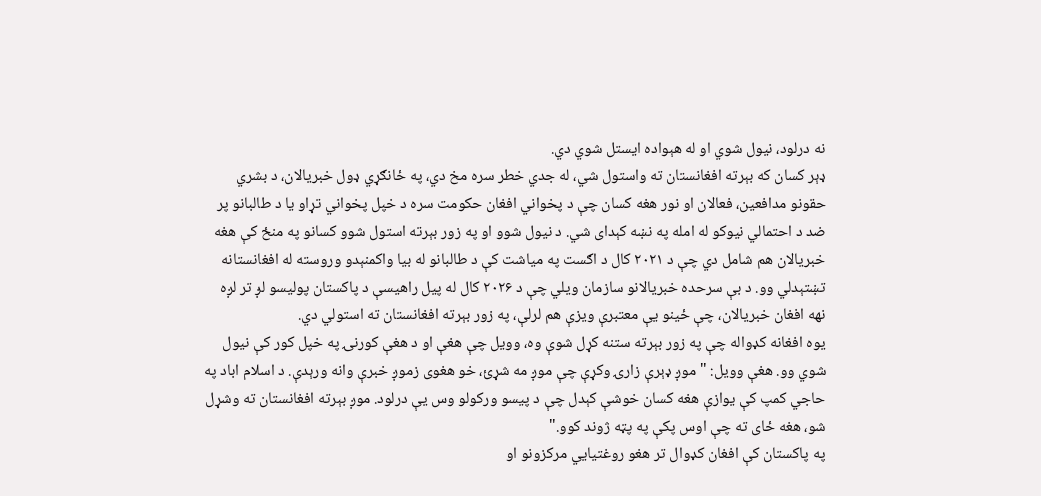نه درلود، نیول شوي او له هېواده ایستل شوي دي.
ډېر کسان که بېرته افغانستان ته واستول شي، له جدي خطر سره مخ دي، په ځانګړي ډول خبریالان، د بشري حقونو مدافعین، فعالان او نور هغه کسان چې د پخواني افغان حکومت سره د خپل پخواني تړاو یا د طالبانو پر ضد د احتمالي نیوکو له امله په نښه کېدای شي. د نیول شوو او په زور بېرته استول شوو کسانو په منځ کې هغه خبریالان هم شامل دي چې د ۲۰۲۱ کال د اګست په میاشت کې د طالبانو له بیا واکمنېدو وروسته له افغانستانه تښتېدلي وو. د بې سرحده خبریالانو سازمان ویلي چې د ۲۰۲۶ کال له پیل راهیسې د پاکستان پولیسو لږ تر لږه نهه افغان خبریالان، چې ځینو یې معتبرې ویزې هم لرلې، په زور بېرته افغانستان ته استولي دي.
یوه افغانه کډواله چې په زور بېرته ستنه کړل شوې وه، وویل چې هغې او د هغې کورنۍ په خپل کور کې نیول شوي وو. هغې وویل: "موږ ډېرې زارۍ وکړې چې موږ مه شړئ، خو هغوی زموږ خبرې وانه ورېدې. د اسلام اباد په حاجي کمپ کې یوازې هغه کسان خوشې کېدل چې د پیسو ورکولو وس یې درلود. موږ بېرته افغانستان ته وشړل شو، هغه ځای ته چې اوس پکې په پټه ژوند کوو."
په پاکستان کې افغان کډوال تر هغو روغتیايي مرکزونو او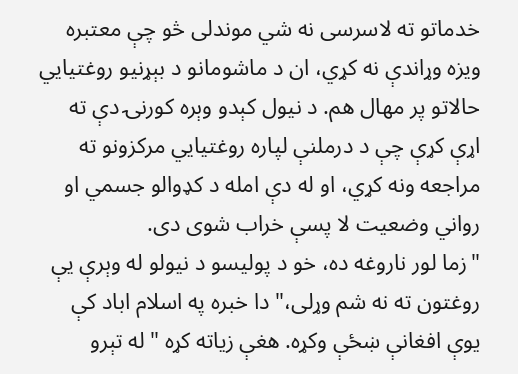خدماتو ته لاسرسی نه شي موندلی څو چې معتبره ویزه وړاندې نه کړي، ان د ماشومانو د بېړنیو روغتیایي حالاتو پر مهال هم. د نیول کېدو وېره کورنۍ دې ته اړې کړې چې د درملنې لپاره روغتیايي مرکزونو ته مراجعه ونه کړي، او له دې امله د کډوالو جسمي او رواني وضعیت لا پسې خراب شوی دی.
"زما لور ناروغه ده، خو د پولیسو د نیولو له وېرې یې روغتون ته نه شم وړلی،" دا خبره په اسلام اباد کې یوې افغانې ښځې وکړه. هغې زیاته کړه "له تېرو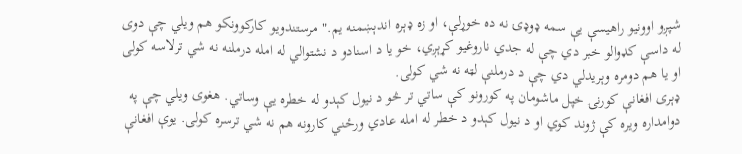شپږو اوونیو راهیسې یې سمه ډوډۍ نه ده خوړلې، او زه ډېره اندېښمنه یم." مرستندویو کارکوونکو هم ویلي چې دوی له داسې کډوالو خبر دي چې له جدي ناروغیو کړېږي، خو یا د اسنادو د نشتوالي له امله درملنه نه شي ترلاسه کولی او یا هم دومره وېریدلي دي چې د درملنې لټه نه شي کولی.
ډېری افغانې کورنۍ خپل ماشومان په کورونو کې ساتي تر څو د نیول کېدو له خطره یې وساتي. هغوی ویلي چې په دوامداره ویره کې ژوند کوي او د نیول کېدو د خطر له امله عادي ورځني کارونه هم نه شي ترسره کولی. یوې افغانې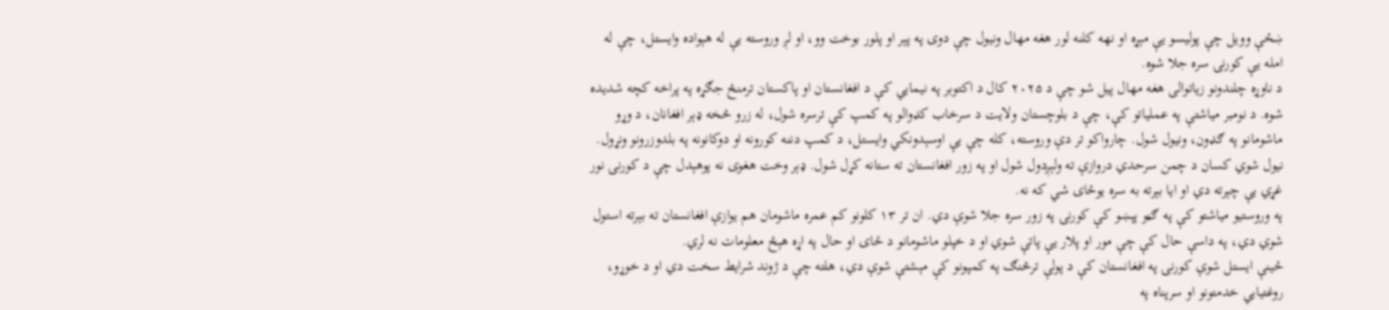ښځې وویل چې پولیسو یې مېړه او نهه کلنه لور هغه مهال ونیول چې دوی په پېر او پلور بوخت وو، او لږ وروسته یې له هېواده وایستل، چې له امله یې کورنۍ سره جلا شوه.
د ناوړه چلندونو زیاتوالی هغه مهال پیل شو چې د ۲۰۲۵ کال د اکتوبر په نیمایي کې د افغانستان او پاکستان ترمنځ جګړه په پراخه کچه شدیده شوه. د نومبر میاشتې په عملیاتو کې، چې د بلوچستان ولایت د سرخاب کډوالو په کمپ کې ترسره شول، له زرو څخه ډېر افغانان، د وړو ماشومانو په ګډون، ونیول شول. چارواکو تر دې وروسته، کله چې یې اوسېدونکي وایستل، د کمپ دننه کورونه او دوکانونه په بلدوزرونو ونړول. نیول شوي کسان د چمن سرحدي دروازې ته ولېږدول شول او په زور افغانستان ته ستانه کړل شول. ډېر وخت هغوی نه پوهېدل چې د کورنۍ نور غړي یې چېرته دي او ایا بېرته به سره یوځای شي که نه.
په وروستیو میاشتو کې په ګڼو پېښو کې کورنۍ په زور سره جلا شوې دي. ان تر ۱۳ کلونو کم عمره ماشومان هم یوازې افغانستان ته بېرته استول شوي دي، په داسې حال کې چې مور او پلار یې پاتې شوي او د خپلو ماشومانو د ځای او حال په اړه هېڅ معلومات نه لري.
ځینې ایستل شوې کورنۍ په افغانستان کې د پولې ترڅنګ په کمپونو کې مېشتې شوې دي، هلته چې د ژوند شرایط سخت دي او د خوړو، روغتیايي خدمتونو او سرپناه په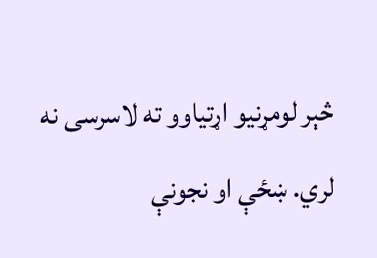څېر لومړنیو اړتیاوو ته لاسرسی نه لري. ښځې او نجونې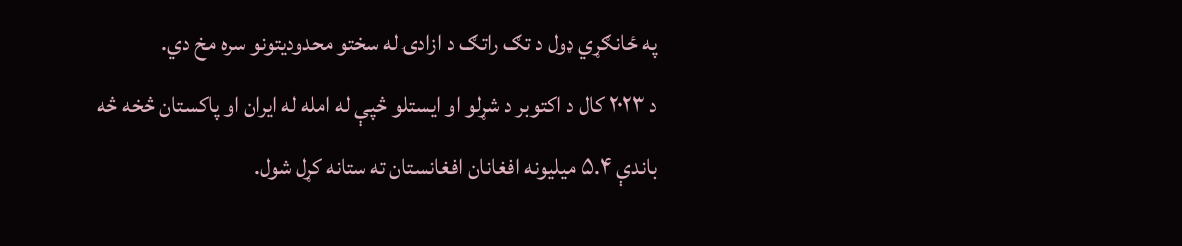په ځانګړي ډول د تګ راتګ د ازادۍ له سختو محدودیتونو سره مخ دي.
د ۲۰۲۳ کال د اکتوبر د شړلو او ایستلو څپې له امله له ایران او پاکستان څخه څه باندې ۵.۴ میلیونه افغانان افغانستان ته ستانه کړل شول.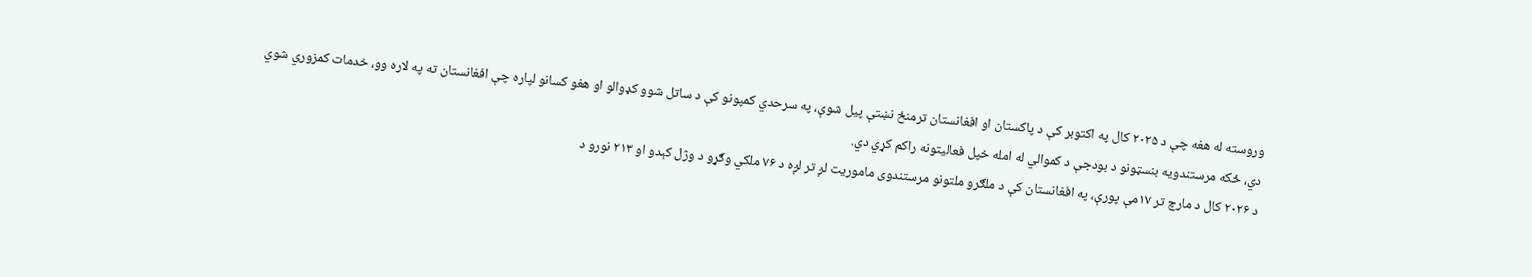وروسته له هغه چې د ۲۰۲۵ کال په اکتوبر کې د پاکستان او افغانستان ترمنځ نښتې پیل شوې، په سرحدي کمپونو کې د ساتل شوو کډوالو او هغو کسانو لپاره چې افغانستان ته په لاره وو، خدمات کمزوري شوي دي، ځکه مرستندویه بنسټونو د بودجې د کموالي له امله خپل فعالیتونه راکم کړي دي.
د ۲۰۲۶ کال د مارچ تر ۱۷مې پورې، په افغانستان کې د ملګرو ملتونو مرستندوی ماموریت لږ تر لږه د ۷۶ ملکي وګړو د وژل کېدو او ۲۱۳ نورو د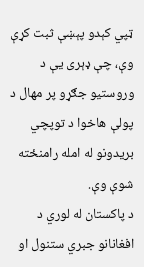ټپي کېدو پېښې ثبت کړې وې، چې ډېری یې د وروستیو جګړو پر مهال د پولې هاخوا د توپچي بریدونو له امله رامنځته شوې وې.
د پاکستان له لوري د افغانانو جبري ستنول او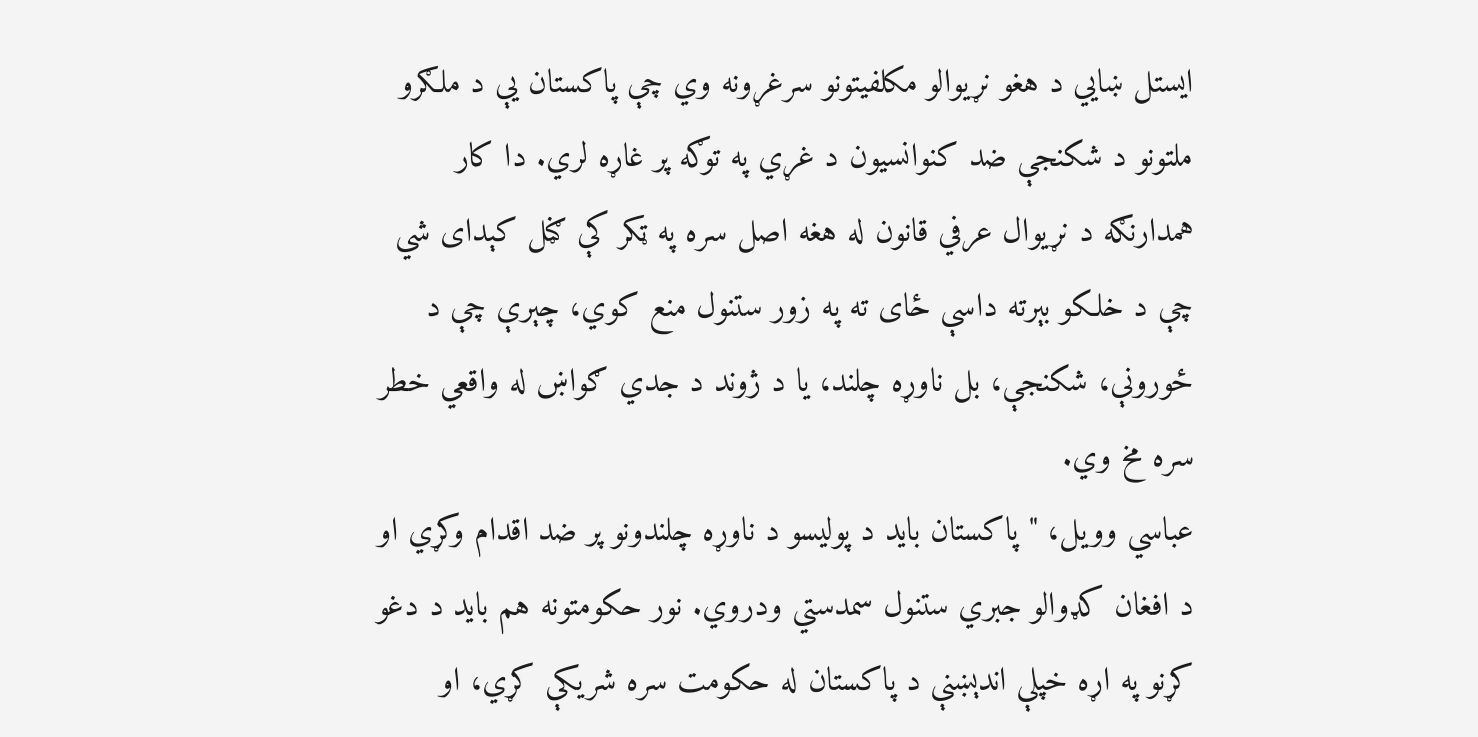ایستل ښايي د هغو نړیوالو مکلفیتونو سرغړونه وي چې پاکستان یې د ملګرو ملتونو د شکنجې ضد کنوانسیون د غړي په توګه پر غاړه لري. دا کار همدارنګه د نړیوال عرفي قانون له هغه اصل سره په ټکر کې ګڼل کېدای شي چې د خلکو بېرته داسې ځای ته په زور ستنول منع کوي، چېرې چې د ځورونې، شکنجې، بل ناوړه چلند، یا د ژوند د جدي ګواښ له واقعي خطر سره مخ وي.
عباسي وویل، "پاکستان باید د پولیسو د ناوړه چلندونو پر ضد اقدام وکړي او د افغان کډوالو جبري ستنول سمدستي ودروي. نور حکومتونه هم باید د دغو کړنو په اړه خپلې اندېښنې د پاکستان له حکومت سره شریکې کړي، او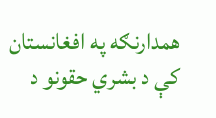همدارنګه په افغانستان کې د بشري حقونو د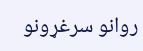روانو سرغړونو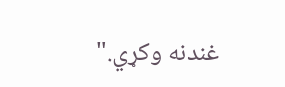غندنه وکړي."